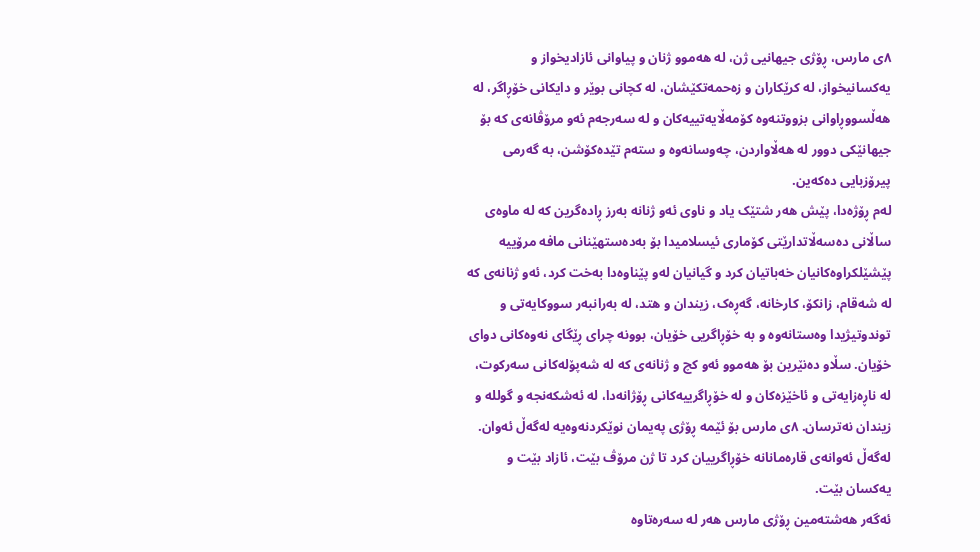٨ی مارس، ڕۆژی جیهانیی ژن، لە هەموو ژنان و پیاوانی ئازادیخواز و یەکسانیخواز، لە کرێکاران و زەحمەتکێشان، لە کچانی بوێر و دایکانی خۆڕاگر، لە هەڵسووڕاوانی بزووتنەوە کۆمەڵایەتییەکان و لە سەرجەم ئەو مرۆڤانەی کە بۆ جیهانێکی دوور لە هەڵاواردن، چەوسانەوە و ستەم تێدەکۆشن، بە گەرمی پیرۆزبایی دەکەین.
لەم ڕۆژەدا، پێش هەر شتێک یاد و ناوی ئەو ژنانە بەرز ڕادەگرین کە لە ماوەی ساڵانی دەسەڵاتدارێتی کۆماری ئیسلامیدا بۆ بەدەستهێنانی مافە مرۆییە پێشێلکراوەکانیان خەباتیان کرد و گیانیان لەو پێناوەدا بەخت کرد، ئەو ژنانەی کە لە شەقام، زانکۆ، کارخانە، گەڕەک، زیندان و هتد، لە بەرانبەر سووکایەتی و توندوتیژیدا وەستانەوە و بە خۆڕاگریی خۆیان، بوونە چرای ڕێگای نەوەکانی دوای خۆیان. سڵاو دەنێرین بۆ هەموو ئەو کچ و ژنانەی کە لە شەپۆلەکانی سەرکوت، لە ناڕەزایەتی و ئاخێزەکان و لە خۆڕاگرییەکانی ڕۆژانەدا، لە ئەشکەنجە و گوللە و زیندان نەترسان. ٨ی مارس بۆ ئێمە ڕۆژی پەیمان نوێکردنەوەیە لەگەڵ ئەوان. لەگەڵ ئەوانەی قارەمانانە خۆڕاگرییان کرد تا ژن مرۆڤ بێت، ئازاد بێت و یەکسان بێت.
ئەگەر هەشتەمین ڕۆژی مارس هەر لە سەرەتاوە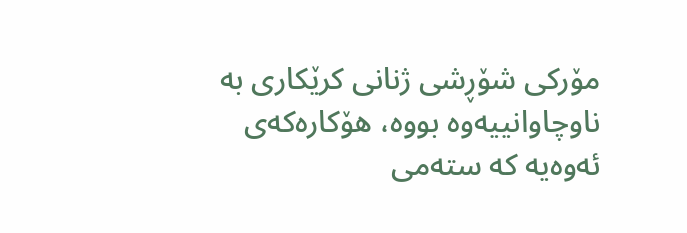مۆرکی شۆڕشی ژنانی کرێکاری بە ناوچاوانییەوە بووە، هۆکارەکەی ئەوەیە کە ستەمی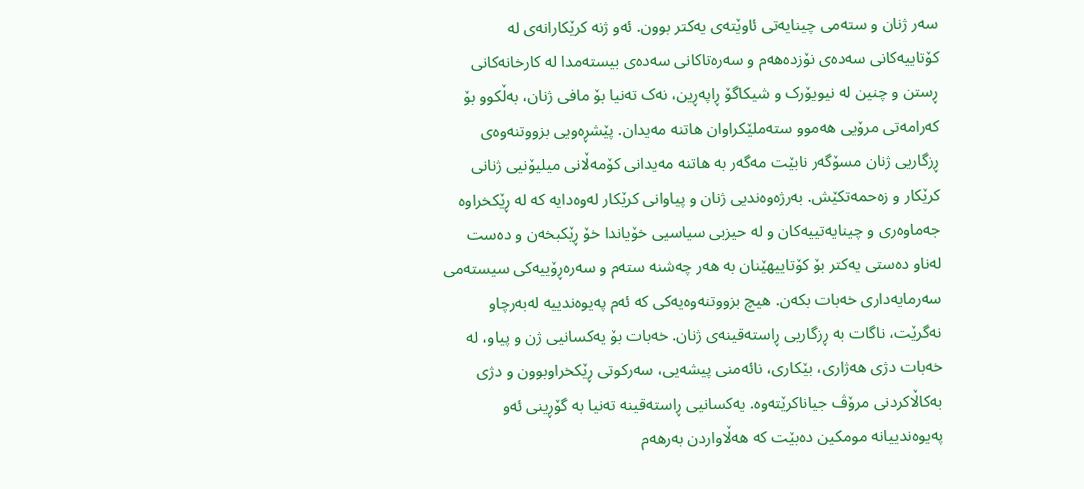سەر ژنان و ستەمی چینایەتی ئاوێتەی یەکتر بوون. ئەو ژنە کرێکارانەی لە کۆتاییەکانی سەدەی نۆزدەهەم و سەرەتاکانی سەدەی بیستەمدا لە کارخانەکانی ڕستن و چنین لە نیویۆرک و شیکاگۆ ڕاپەڕین، نەک تەنیا بۆ مافی ژنان، بەڵکوو بۆ کەرامەتی مرۆیی هەموو ستەملێکراوان هاتنە مەیدان. پێشڕەویی بزووتنەوەی ڕزگاریی ژنان مسۆگەر نابێت مەگەر بە هاتنە مەیدانی کۆمەڵانی میلیۆنیی ژنانی کرێکار و زەحمەتکێش. بەرژەوەندیی ژنان و پیاوانی کرێکار لەوەدایە کە لە ڕێکخراوە جەماوەری و چینایەتییەکان و لە حیزبی سیاسیی خۆیاندا خۆ ڕێکبخەن و دەست لەناو دەستی یەکتر بۆ کۆتاییهێنان بە هەر چەشنە ستەم و سەرەڕۆییەکی سیستەمی سەرمایەداری خەبات بکەن. هیچ بزووتنەوەیەکی کە ئەم پەیوەندییە لەبەرچاو نەگرێت، ناگات بە ڕزگاریی ڕاستەقینەی ژنان. خەبات بۆ یەکسانیی ژن و پیاو، لە خەبات دژی هەژاری، بێکاری، نائەمنی پیشەیی، سەرکوتی ڕێکخراوبوون و دژی بەکاڵاکردنی مرۆڤ جیاناکرێتەوە. یەکسانیی ڕاستەقینە تەنیا بە گۆڕینی ئەو پەیوەندییانە مومکین دەبێت کە هەڵاواردن بەرهەم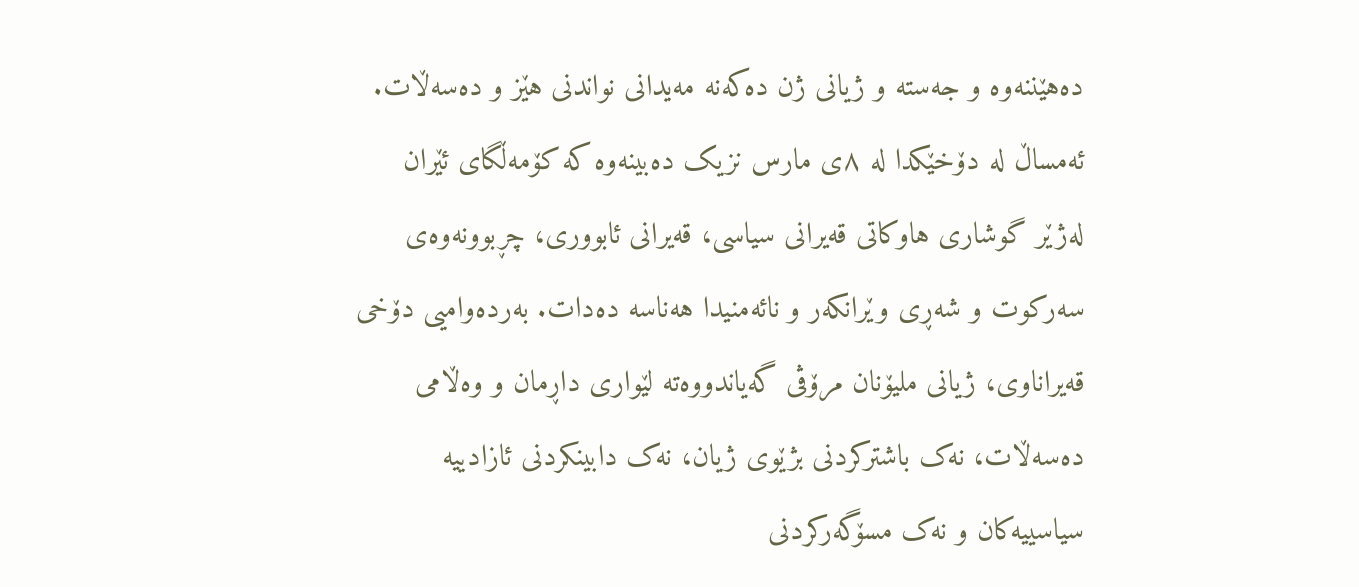دەهێننەوە و جەستە و ژیانی ژن دەکەنە مەیدانی نواندنی هێز و دەسەڵات.
ئەمساڵ لە دۆخێکدا لە ٨ی مارس نزیک دەبینەوە کە کۆمەڵگای ئێران لەژێر گوشاری هاوکاتی قەیرانی سیاسی، قەیرانی ئابووری، چڕبوونەوەی سەرکوت و شەڕی وێرانکەر و نائەمنیدا هەناسە دەدات. بەردەوامیی دۆخی قەیراناوی، ژیانی ملیۆنان مرۆڤی گەیاندووەتە لێواری داڕمان و وەڵامی دەسەڵات، نەک باشترکردنی بژێوی ژیان، نەک دابینکردنی ئازادییە سیاسییەکان و نەک مسۆگەرکردنی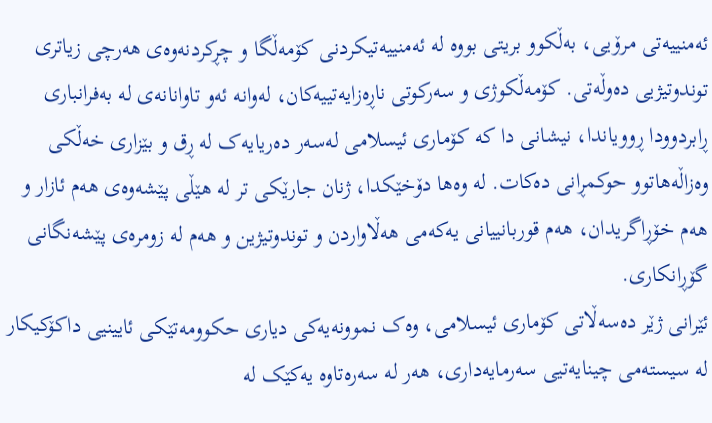ئەمنییەتی مرۆیی، بەڵکوو بریتی بووە لە ئەمنییەتیکردنی کۆمەڵگا و چڕکردنەوەی هەرچی زیاتری توندوتیژیی دەوڵەتی. کۆمەڵکوژی و سەرکوتی ناڕەزایەتییەکان، لەوانە ئەو تاوانانەی لە بەفرانباری ڕابردوودا ڕوویاندا، نیشانی دا کە کۆماری ئیسلامی لەسەر دەریایەک لە ڕق و بێزاری خەڵکی وەزاڵەهاتوو حوکمڕانی دەکات. لە وەها دۆخێکدا، ژنان جارێکی تر لە هێڵی پێشەوەی هەم ئازار و هەم خۆڕاگریدان، هەم قوربانییانی یەکەمی هەڵاواردن و توندوتیژین و هەم لە زومرەی پێشەنگانی گۆڕانکاری.
ئێرانی ژێر دەسەڵاتی کۆماری ئیسلامی، وەک نموونەیەکی دیاری حکوومەتێکی ئایینیی داکۆکیکار لە سیستەمی چینایەتیی سەرمایەداری، هەر لە سەرەتاوە یەکێک لە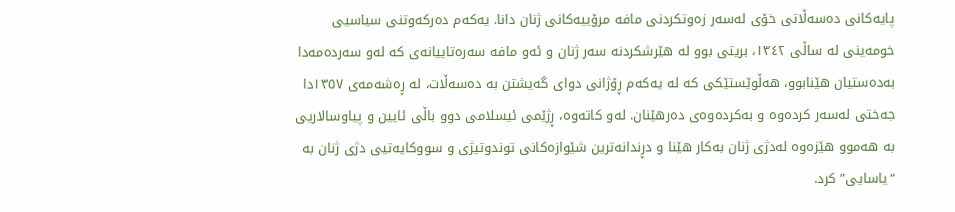پایەکانی دەسەڵاتی خۆی لەسەر زەوتکردنی مافە مرۆییەکانی ژنان دانا. یەکەم دەرکەوتنی سیاسیی خومەینی لە ساڵی ١٣٤٢، بریتی بوو لە هێرشکردنە سەر ژنان و ئەو مافە سەرەتاییانەی کە لەو سەردەمەدا بەدەستیان هێنابوو، هەڵوێستێکی کە لە یەکەم ڕۆژانی دوای گەیشتن بە دەسەڵات، لە ڕەشەمەی ١٣٥٧دا جەختی لەسەر کردەوە و بەکردەوەی دەرهێنان. لەو کاتەوە، ڕژێمی ئیسلامی دوو باڵی ئایین و پیاوسالاریی بە هەموو هێزەوە لەدژی ژنان بەکار هێنا و دڕندانەترین شێوازەکانی توندوتیژی و سووکایەتیی دژی ژنان بە “یاسایی” کرد.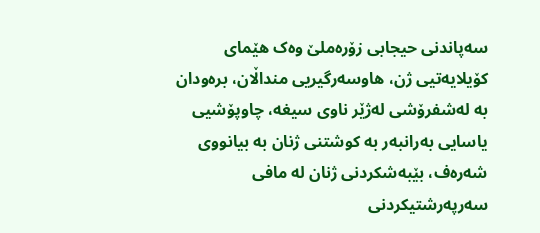سەپاندنی حیجابی زۆرەملێ وەک هێمای کۆیلایەتیی ژن، هاوسەرگیریی منداڵان، برەودان بە لەشفرۆشی لەژێر ناوی سیغە، چاوپۆشیی یاسایی بەرانبەر بە کوشتنی ژنان بە بیانووی شەرەف، بێبەشکردنی ژنان لە مافی سەرپەرشتیکردنی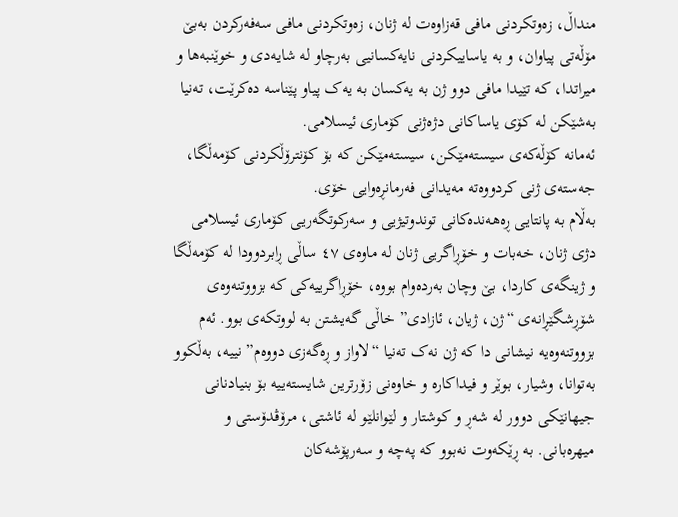منداڵ، زەوتکردنی مافی قەزاوەت لە ژنان، زەوتکردنی مافی سەفەرکردن بەبێ مۆڵەتی پیاوان، و بە یاساییکردنی نایەکسانیی بەرچاو لە شایەدی و خوێنبەها و میراتدا، کە تێیدا مافی دوو ژن بە یەکسان بە یەک پیاو پێناسە دەکرێت، تەنیا بەشێکن لە کۆی یاساکانی دژەژنی کۆماری ئیسلامی.
ئەمانە کۆڵەکەی سیستەمێکن، سیستەمێکن کە بۆ کۆنترۆڵکردنی کۆمەڵگا، جەستەی ژنی کردووەتە مەیدانی فەرمانڕەوایی خۆی.
بەڵام بە پانتایی ڕەهەندەکانی توندوتیژیی و سەرکوتگەریی کۆماری ئیسلامی دژی ژنان، خەبات و خۆڕاگریی ژنان لە ماوەی ٤٧ ساڵی ڕابردوودا لە کۆمەڵگا و ژینگەی کاردا، بێ وچان بەردەوام بووە، خۆڕاگرییەکی کە بزووتنەوەی شۆڕشگێڕانەی “ژن، ژیان، ئازادی” خاڵی گەیشتن بە لووتکەی بوو. ئەم بزووتنەوەیە نیشانی دا کە ژن نەک تەنیا “لاواز و ڕەگەزی دووەم” نییە، بەڵکوو بەتوانا، وشیار، بوێر و فیداکارە و خاوەنی زۆرترین شایستەییە بۆ بنیادنانی جیهانێکی دوور لە شەڕ و کوشتار و لێوانلێو لە ئاشتی، مرۆڤدۆستی و میهرەبانی. بە ڕێکەوت نەبوو کە پەچە و سەرپۆشەکان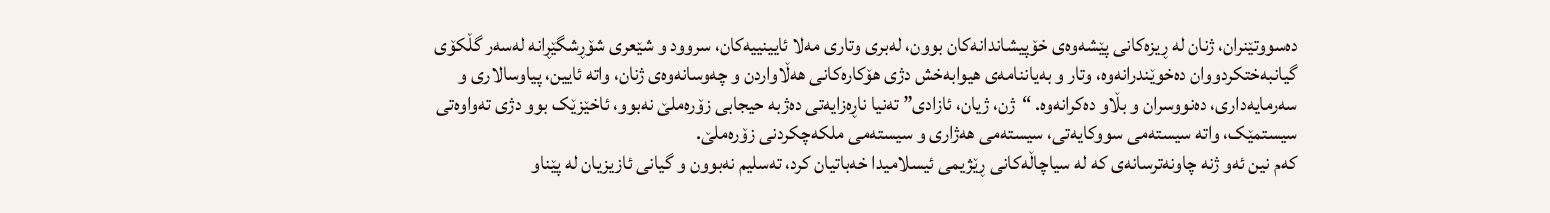دەسووتێنران، ژنان لە ڕیزەکانی پێشەوەی خۆپیشاندانەکان بوون، لەبری وتاری مەلا ئایینییەکان، سروود و شێعری شۆڕشگێڕانە لەسەر گڵکۆی گیانبەختکردووان دەخوێندرانەوە، وتار و بەیاننامەی هیوابەخش دژی هۆکارەکانی هەڵاواردن و چەوسانەوەی ژنان، واتە ئایین، پیاوسالاری و سەرمایەداری، دەنووسران و بڵاو دەکرانەوە. “ژن، ژیان، ئازادی” تەنیا ناڕەزایەتی دەژبە حیجابی زۆرەملێ نەبوو، ئاخێزێک بوو دژی تەواوەتی سیستمێک، واتە سیستەمی سووکایەتی، سیستەمی هەژاری و سیستەمی ملکەچکردنی زۆرەملێ.
کەم نین ئەو ژنە چاونەترسانەی کە لە سیاچاڵەکانی ڕێژیمی ئیسلامیدا خەباتیان کرد، تەسلیم نەبوون و گیانی ئازیزیان لە پێناو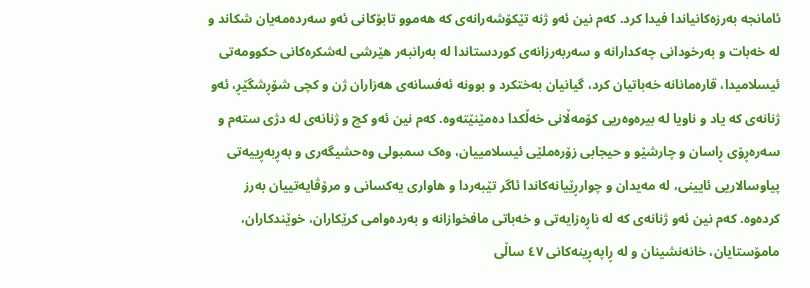ئامانجە بەرزەکانیاندا فیدا کرد. کەم نین ئەو ژنە تێکۆشەرانەی کە هەموو تابۆکانی ئەو سەردەمەیان شکاند و لە خەبات و بەرخودانی چەکدارانە و سەربەرزانەی کوردستاندا لە بەرانبەر هێرشی لەشکرەکانی حکوومەتی ئیسلامیدا، قارەمانانە خەباتیان کرد، گیانیان بەختکرد و بوونە ئەفسانەی هەزاران ژن و کچی شۆڕشگێڕ، ئەو ژنانەی کە یاد و ناویا لە بیرەوەریی کۆمەڵانی خەڵکدا دەمێنێتەوە. کەم نین ئەو کچ و ژنانەی لە دژی ستەم و سەرەڕۆی ڕاسان و چارشێو و حیجابی زۆرەملێی ئیسلامییان، وەک سمبولی وەحشیگەری و بەڕبەڕییەتی پیاوسالاریی ئایینی، لە مەیدان و چوارڕێیانەکاندا ئاگر تێبەردا و هاواری یەکسانی و مرۆڤایەتییان بەرز کردەوە. کەم نین ئەو ژنانەی کە لە ناڕەزایەتی و خەباتی مافخوازانە و بەردەوامی کرێکاران، خوێندکاران، مامۆستایان، خانەنشینان و لە ڕاپەڕینەکانی ٤٧ ساڵی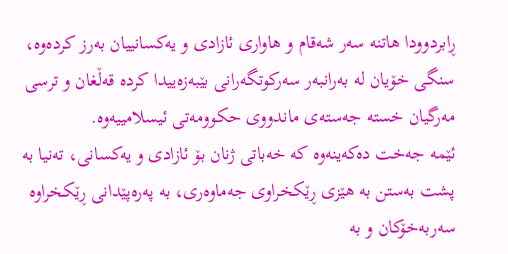ڕابردوودا هاتنە سەر شەقام و هاواری ئازادی و یەکسانییان بەرز کردەوە، سنگی خۆیان لە بەرانبەر سەرکوتگەرانی بێبەزەییدا کردە قەڵغان و ترسی مەرگیان خستە جەستەی ماندووی حکوومەتی ئیسلامییەوە.
ئێمە جەخت دەکەینەوە کە خەباتی ژنان بۆ ئازادی و یەکسانی، تەنیا بە پشت بەستن بە هێزی ڕێکخراوی جەماوەری، بە پەرەپێدانی ڕێکخراوە سەربەخۆکان و بە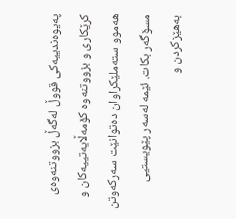پەیوەندییەکی قووڵ لەگەڵ بزووتنەوەی کرێکاری و بزووتنەوە کۆمەڵایەتییەکان و هەموو ستەملێکراوان دەتوانێت سەرکەوتن مسۆگەر بکات. ئێمە لەسەر پێویستیی بەهێزکردن و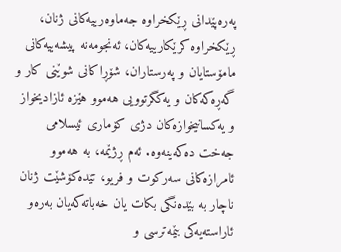پەرەپێدانی ڕێکخراوە جەماوەرییەکانی ژنان، ڕێکخراوە کرێکارییەکان، ئەنجومەنە پیشەییەکانی مامۆستایان و پەرستاران، شۆڕاکانی شوێنی کار و گەڕەکەکان و یەکگرتوویی هەموو هێزە ئازادیخواز و یەکسانیخوازەکان دژی کۆماری ئیسلامی جەخت دەکەینەوە. ئەم ڕژێمە، بە هەموو ئامرازەکانی سەرکوت و فریو، تێدەکۆشێت ژنان ناچار بە بێدەنگی بکات یان خەباتەکەیان بەرەو ئاراستەیەکی بێمەترسی و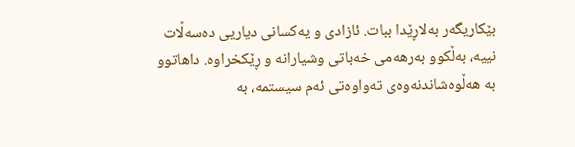بێکاریگەر بەلاڕێدا ببات. ئازادی و یەکسانی دیاریی دەسەڵات نییە، بەڵکوو بەرهەمی خەباتی وشیارانە و ڕێکخراوە. داهاتوو بە هەڵوەشاندنەوەی تەواوەتی ئەم سیستمە، بە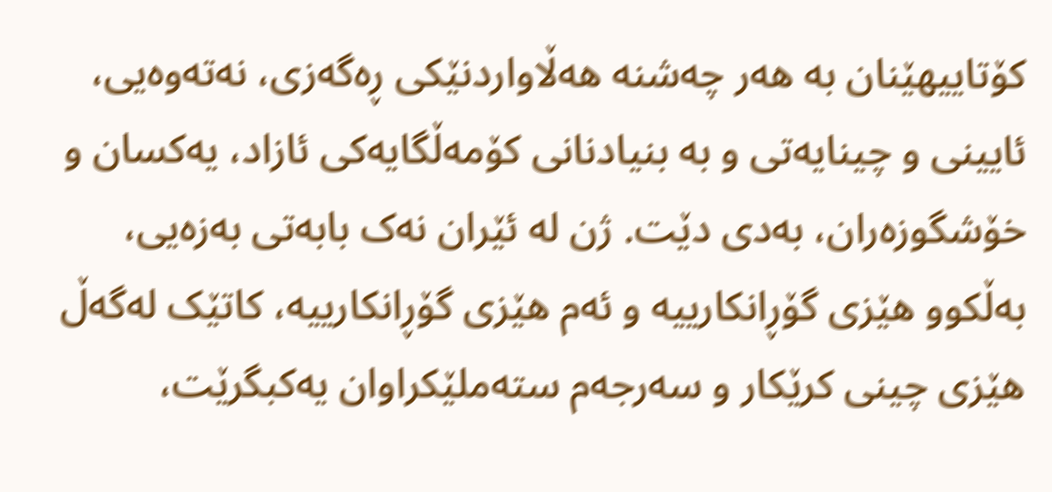کۆتاییهێنان بە هەر چەشنە هەڵاواردنێکی ڕەگەزی، نەتەوەیی، ئایینی و چینایەتی و بە بنیادنانی کۆمەڵگایەکی ئازاد، یەکسان و خۆشگوزەران، بەدی دێت. ژن لە ئێران نەک بابەتی بەزەیی، بەڵکوو هێزی گۆڕانکارییە و ئەم هێزی گۆڕانکارییە، کاتێک لەگەڵ هێزی چینی کرێکار و سەرجەم ستەملێکراوان یەکبگرێت،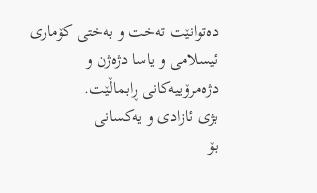دەتوانێت تەخت و بەختی کۆماری ئیسلامی و یاسا دژەژن و دژەمرۆییەکانی ڕابماڵێت.
بژی ئازادی و یەکسانی
بۆ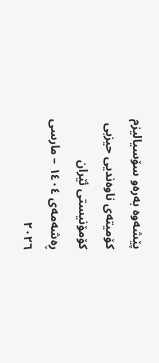پێشەوە بەرەو سۆسیالیزم
کۆمیتەی ناوەندیی حیزبی کۆمۆنیستی ئێران
ڕەشەمەی ١٤٠٤ – مارسی ٢٠٢٦